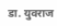डा. युवराज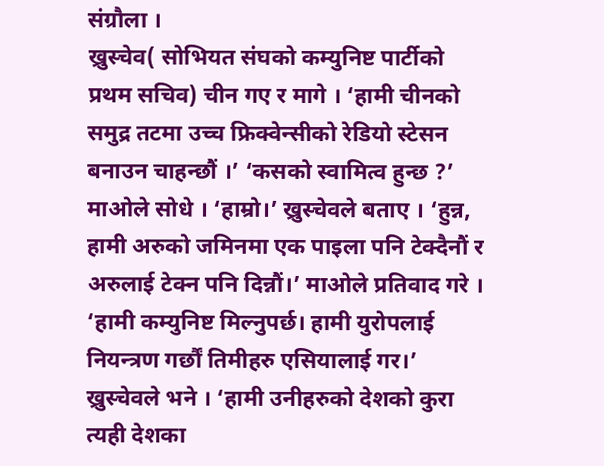संग्रौला ।
ख्रुस्चेव( सोभियत संघको कम्युनिष्ट पार्टीको प्रथम सचिव) चीन गए र मागे । ‘हामी चीनको समुद्र तटमा उच्च फ्रिक्वेन्सीको रेडियो स्टेसन बनाउन चाहन्छौं ।’ ‘कसको स्वामित्व हुन्छ ?’ माओले सोधे । ‘हाम्रो।’ ख्रुस्चेवले बताए । ‘हुन्न, हामी अरुको जमिनमा एक पाइला पनि टेक्दैनौं र अरुलाई टेक्न पनि दिन्नौं।’ माओले प्रतिवाद गरे । ‘हामी कम्युनिष्ट मिल्नुपर्छ। हामी युरोपलाई नियन्त्रण गर्छौं तिमीहरु एसियालाई गर।’ ख्रुस्चेवले भने । ‘हामी उनीहरुको देशको कुरा त्यही देशका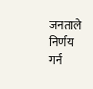जनताले निर्णय गर्न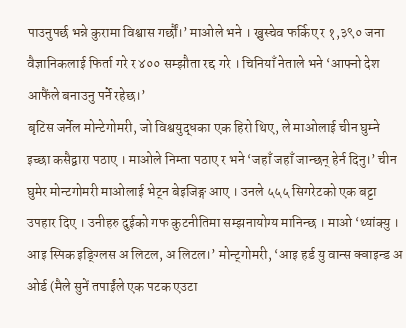पाउनुपर्छ भन्ने कुरामा विश्वास गर्छौं।’ माओले भने । ख्रुस्चेव फर्किए र १,३९० जना वैज्ञानिकलाई फिर्ता गरे र ४०० सम्झौता रद्द गरे । चिनियाँ नेताले भने ‘आफ्नो देश आफैंले बनाउनु पर्ने रहेछ।’
बृटिस जर्नेल मोन्टेगोमरी, जो विश्वयुद्धका एक हिरो थिए, ले माओलाई चीन घुम्ने इच्छा कसैद्वारा पठाए । माओले निम्ता पठाए र भने ‘जहाँ जहाँ जान्छन् हेर्न दिनु।’ चीन घुमेर मोन्टगोमरी माओलाई भेट्न बेइजिङ्ग आए । उनले ५५५ सिगरेटको एक बट्टा उपहार दिए । उनीहरु दुईको गफ कुटनीतिमा सम्झनायोग्य मानिन्छ । माओ ‘थ्यांक्यु । आइ स्पिक इङ्ग्लिस अ लिटल, अ लिटल।’ मोन्ट्गोमरी, ‘आइ हर्ड यु वान्स क्वाइन्ड अ ओर्ड (मैले सुनें तपाईंले एक पटक एउटा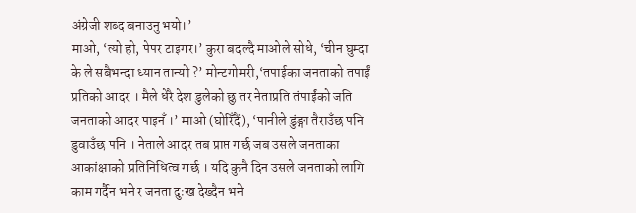अंग्रेजी शब्द बनाउनु भयो।’
माओ, ‘त्यो हो, पेपर टाइगर।’ कुरा बदल्दै माओले सोधे, ‘चीन घुम्दा के ले सबैभन्दा ध्यान तान्यो ?’ मोन्टगोमरी,‘तपाईका जनताको तपाईं प्रतिको आदर । मैले धेरै देश डुलेको छु तर नेताप्रति तंपाईंको जति जनताको आदर पाइनँ ।’ माओ (घोरिँदैं), ‘पानीले डुंङ्गा तैराउँछ पनि डुवाउँछ पनि । नेताले आदर तब प्राप्त गर्छ जब उसले जनताका आकांक्षाको प्रतिनिधित्व गर्छ । यदि कुनै दिन उसले जनताको लागि काम गर्दैन भने र जनता दुःख देख्दैन भने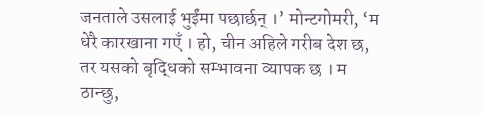जनताले उसलाई भुईंमा पछार्छन् ।’ मोन्टगोमरी, ‘म धेरै कारखाना गएँ । हो, चीन अहिले गरीब देश छ, तर यसको बृद्धिको सम्भावना व्यापक छ । म ठान्छु,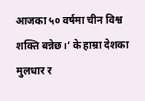आजका ५० वर्षमा चीन विश्व शक्ति बन्नेछ।’ के हाम्रा देशका मुलधार र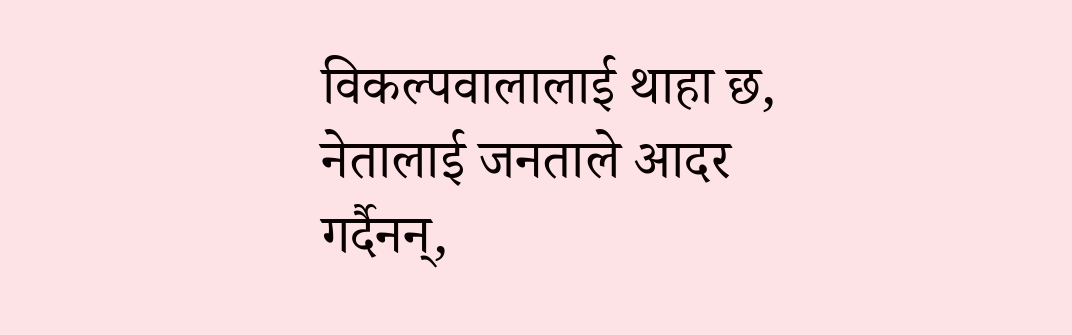विकल्पवालालाई थाहा छ, नेतालाई जनताले आदर गर्दैनन्,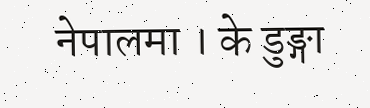नेपालमा । के डुङ्गा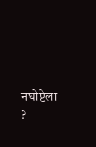नघोप्टेला ?